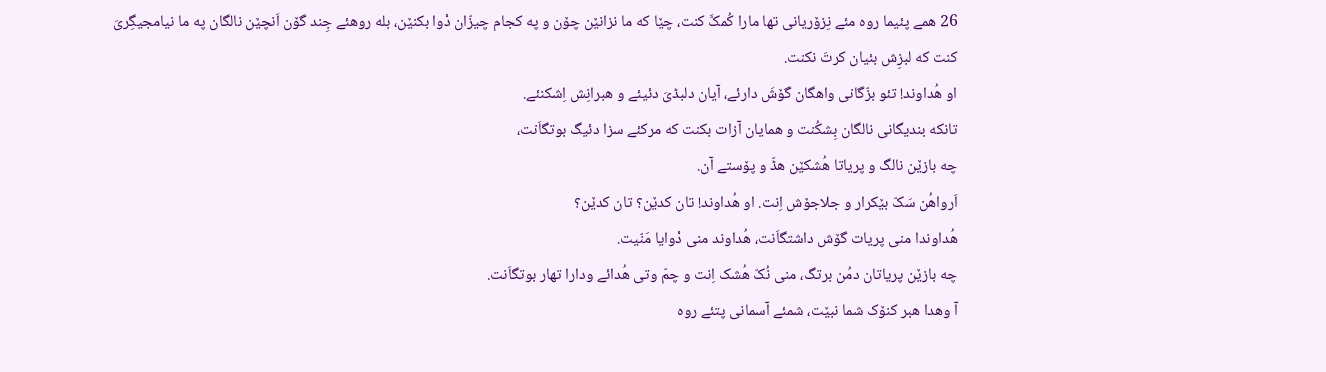26 همے پئیما روه مئے نِزۆریانی تها مارا کُمکَّ کنت، چێا که ما نزانێن چۆن و په کجام چیزّان دْوا بکنێن، بله روهئے جِند گۆن اَنچێن نالگان په ما نیامجیگِریَ کنت که لبزِش بئیان کرتَ نکنت.
او هُداوند! تئو بزّگانی واهگان گۆشَ دارئے، آیان دلبڈیَ دئیئے و هبرانِش اِشکنئے.
تانکه بندیگانی نالگان بِشکُنت و همایان آزات بکنت که مرکئے سزا دئیگ بوتگاَنت،
چه بازێن نالگ و پریاتا هُشکێن هڈّ و پۆستے آن.
اَرواهُن سَکّ بێکرار و جلاجۆش اِنت. او هُداوند! تان کدێن؟ تان کدێن؟
هُداوندا منی پریات گۆش داشتگاَنت، هُداوند منی دْوایا مَنّیت.
چه بازێن پریاتان دمُن برتگ، منی نُکّ هُشک اِنت و چمّ وتی هُدائے ودارا تهار بوتگاَنت.
آ وهدا هبر کنۆک شما نبێت، شمئے آسمانی پتئے روه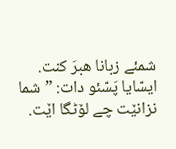شمئے زبانا هبرَ کنت.
ایسّایا پَسّئو دات: ”شما نزانێت چے لۆٹگا اێت.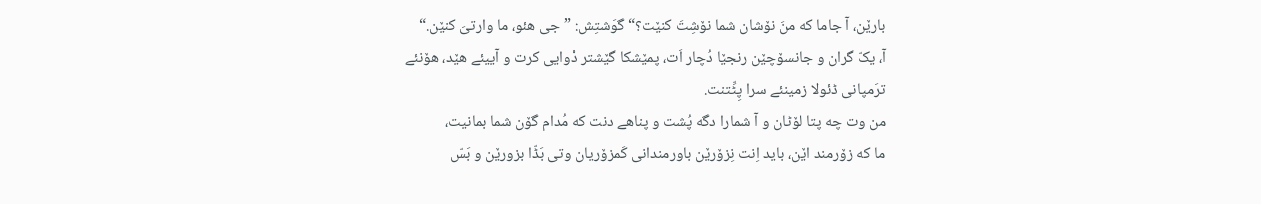بارێن، آ جاما که منَ نۆشان شما نۆشِتَ کنێت؟“ گوَشتِش: ”جی هئو، ما وارتیَ کنێن.“
آ، یکّ گران و جانسۆچێن رنجێا دُچار اَت، پمێشکا گێشتر دْوایی کرت و آییئے هێد، هۆنئے ترَمپانی ڈئولا زمینئے سرا پِٹِّتنت.
من وت چه پتا لۆٹان و آ شمارا دگه پُشت و پناهے دنت که مُدام گۆن شما بمانیت،
ما که زۆرمند اێن، باید اِنت نِزۆرێن باورمندانی کَمزۆریان وتی بَڈّا بزورێن و بَسّ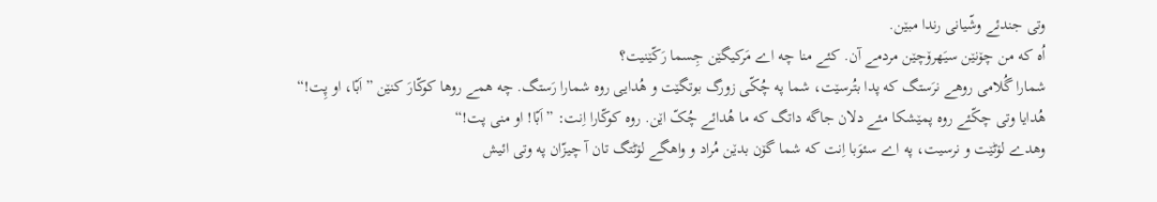وتی جندئے وشّیانی رندا مبێن.
اُه که من چۆنێن سیَهرۆچێن مردمے آن. کئے منا چه اے مَرکیگێن جِسما رَکّێنیت؟
شمارا گُلامی روهے نرَستگ که پدا بتُرسێت، شما په چُکّی زورگ بوتگێت و هُدایی روه شمارا رَستگ. چه همے روها کوکّارَ کنێن ”اَبّا، او پِت!“
هُدایا وتی چکّئے روه پمێشکا مئے دلان جاگه داتگ که ما هُدائے چُکّ اێن. روه کوکّارا اِنت: ”اَبّا! او منی پت!“
وهدے لۆٹێت و نرسیت، په اے سئوَبا اِنت که شما گۆن بدێن مُراد و واهگے لۆٹتگ تان آ چیزّان په وتی ائیش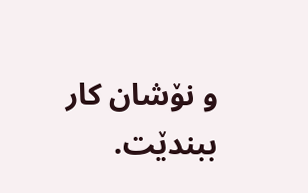و نۆشان کار ببندێت.